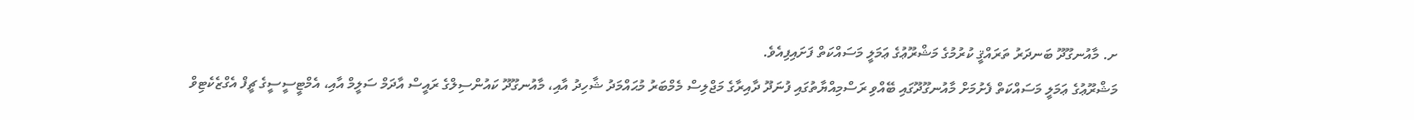ށ. މާއުނގޫދޫ ބަނދަރު ތަރައްޤީ ކުރުމުގެ މަޝްރޫޢުގެ ޢަމަލީ މަސައްކަތް ފަށައިފިއެވެ.
މަޝްރޫޢުގެ ޢަމަލީ މަސައްކަތް ފެށުމަށް މާއުނގޫދޫގައި ބޭއްވި ރަސްމިއްޔާތުގައި ފުނަދޫ ދާއިރާގެ މަޖްލިސް މެމްބަރު މުޙައްމަދު ޝާހިދު އާއި، މާއުނގޫދޫ ކައުންސިލްގެ ރައީސް އާދަމް ސަލީމް އާއި، އެމްޓީސީސީގެ ޗީފް އެގްޒެކެޓިވް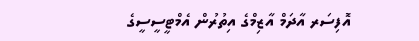އޮފިސަރ އާދަމް އާޒިމްގެ އިތުރުން އެމްޓީސީސީގެ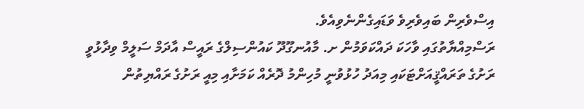އިސްވެރިން ބައިވެރިވެ ވަޑައިގެންނެވިއެވެ.
ރަސްމިއްޔާތުގައި ވާހަކަ ދައްކަވަމުން ށ. މާއުނގޫދޫ ކައުންސިލްގެ ރައީސް އާދަމް ސަލީމް ވިދާޅުވީ ރަށުގެ ތަރައްޤީއަށްޓަކައި މިއަދު ހުޅުވުނީ މުހިންމު ދޮރެއް ކަމަށާއި މިއީ ރަށުގެ ރައްޔިތުން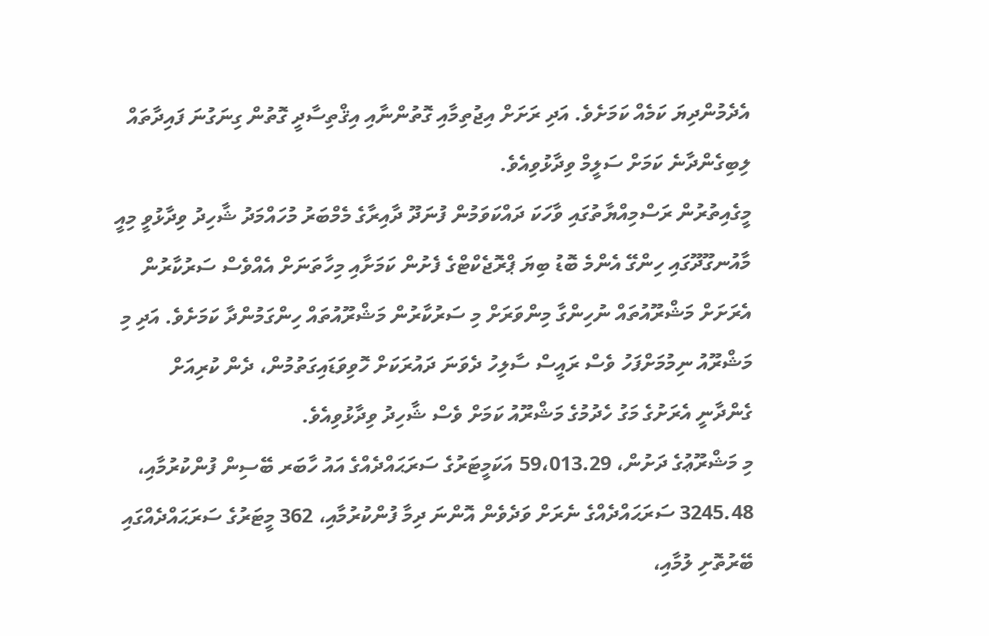އެދެމުންދިޔަ ކަމެއް ކަމަށެވެ. އަދި ރަށަށް އިޖުތިމާއި ގޮތުންނާއި އިޤްތިސާދީ ގޮތުން ގިނަގުނަ ފައިދާތައް ލިބިގެންދާނެ ކަމަށް ސަލީމް ވިދާޅުވިއެވެ.
މީގެއިތުރުން ރަސްމިއްޔާތުގައި ވާހަކަ ދައްކަވަމުން ފުނަދޫ ދާއިރާގެ މެމްބަރު މުހައްމަދު ޝާހިދު ވިދާޅުވީ މިއީ މާއުނގޫދޫގައި ހިންގޭ އެންމެ ބޮޑު ބިޔަ ޕްރޮޖެކްޓްގެ ފެށުން ކަމަށާއި މިހާތަނަށް އެއްވެސް ސަރުކާރުން އެރަށަށް މަޝްރޫއުތައް ނުހިންގާ މިންވަރަށް މި ސަރުކާރުން މަޝްރޫއުތައް ހިންގަމުންދާ ކަމަށެވެ. އަދި މި މަޝްރޫއު ނިމުމަށްފަހު ވެސް ރައީސް ސާލިހު ދެވަނަ ދައުރަކަށް ހޮވިވަޑައިގަތުމުން، ދެން ކުރިއަށް ގެންދާނީ އެރަށުގެ މަގު ހެދުމުގެ މަޝްރޫއު ކަމަށް ވެސް ޝާހިދު ވިދާޅުވިއެވެ.
މި މަޝްރޫޢުގެ ދަށުން، 59،013.29 އަކަމީޓަރުގެ ސަރަޙައްދެއްގެ އައު ހާބަރ ބޭސިން ފުންކުރުމާއި، 3245.48 ސަރަޙައްދެއްގެ ނެރަށް ވަދެވެން އޮންނަ ދިމާ ފުންކުރުމާއި، 362 މީޓަރުގެ ސަރަޙައްދެއްގައި ބޭރުތޮށި ލުމާއި،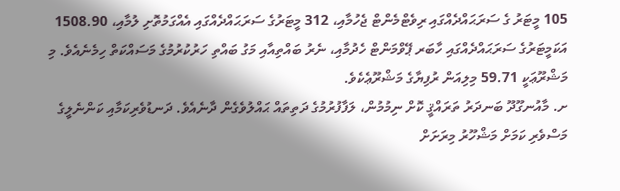105 މީޓަރު ގެ ސަރަޙައްދެއްގައި ރިވެޓްމެންޓް ޖެހުމާއި، 312 މީޓަރުގެ ސަރަޙައްދެއްގައި އެއްގަމުތޮށި ލުމާއި، 1508.90 އަކަމީޓަރުގެ ސަރަޙައްދެއްގައި ހާބަރ ޕޭވްމަންޓް ހެދުމާއި، ނެރު ބައްތިއާއި މަގު ބައްތި ހަރުކުރުމުގެ މަސައްކަތް ހިމެނެއެވެ. މި މަޝްރޫޢަކީ 59.71 މިލިއަން ރުފިޔާގެ މަޝްރޫޢެކެވެ.
ށ. މާއުނގޫދޫ ބަނދަރު ތަރައްޤީ ކޮށް ނިމުމުން، ލަފާފުރުމުގެ ދަތިތައް ޙައްލުވެގެން ދާނެއެވެ. ދަނޑުވެރިކަމާއި ކަންނެލީގެ މަސްވެރި ކަމަށް މަޝްހޫރު މިރަށަށް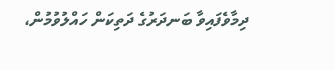ދިމާވެފައިވާ ބަނދަރުގެ ދަތިކަން ހައްލުވުމުން،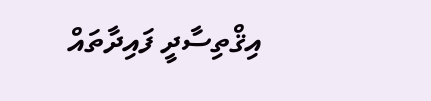އިޤްތިސާދީ ފައިދާތައް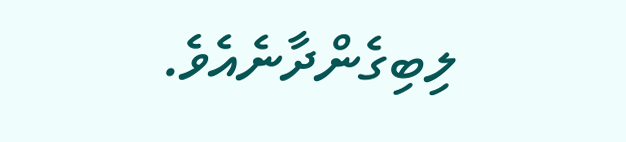ލިބިގެންދާނެއެވެ.